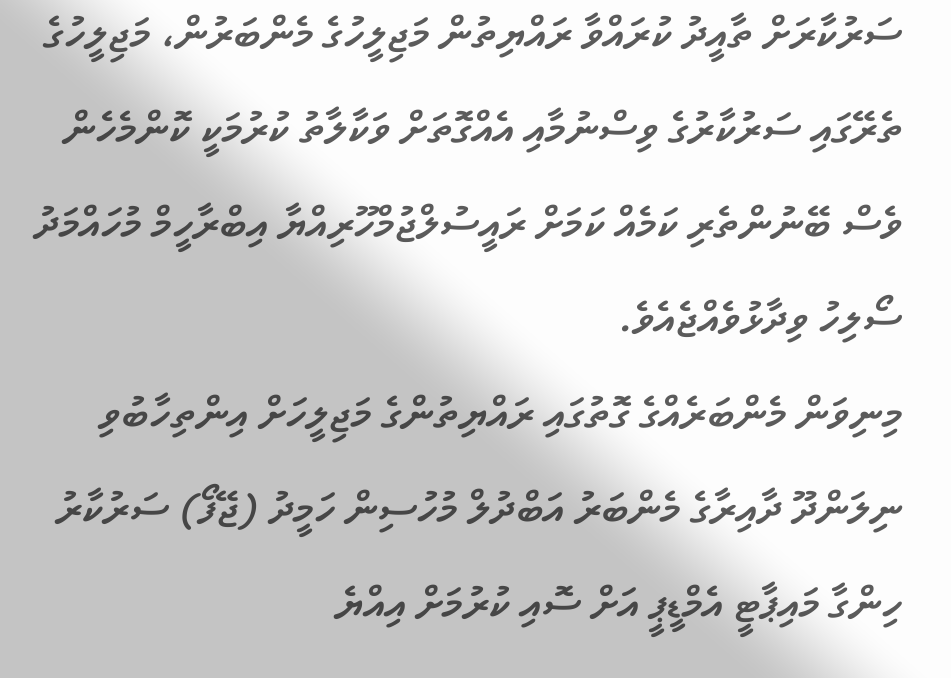ސަރުކާރަށް ތާއީދު ކުރައްވާ ރައްޔިތުން މަޖިލީހުގެ މެންބަރުން، މަޖިލީހުގެ ތެރޭގައި ސަރުކާރުގެ ވިސްނުމާއި އެއްގޮތަށް ވަކާލާތު ކުރުމަކީ ކޮންމެހެން ވެސް ބޭނުންތެރި ކަމެއް ކަމަށް ރައީސުލްޖުމްހޫރިއްޔާ އިބްރާހީމް މުހައްމަދު ސޯލިހު ވިދާޅުވެއްޖެއެވެ.
މިނިވަން މެންބަރެއްގެ ގޮތުގައި ރައްޔިތުންގެ މަޖިލީހަށް އިންތިހާބުވި ނިލަންދޫ ދާއިރާގެ މެންބަރު އަބްދުލް މުހުސިން ހަމީދު (ޖޭފޯ) ސަރުކާރު ހިންގާ މައިޕާޓީ އެމްޑީޕީ އަށް ސޮއި ކުރުމަށް އިއްޔެ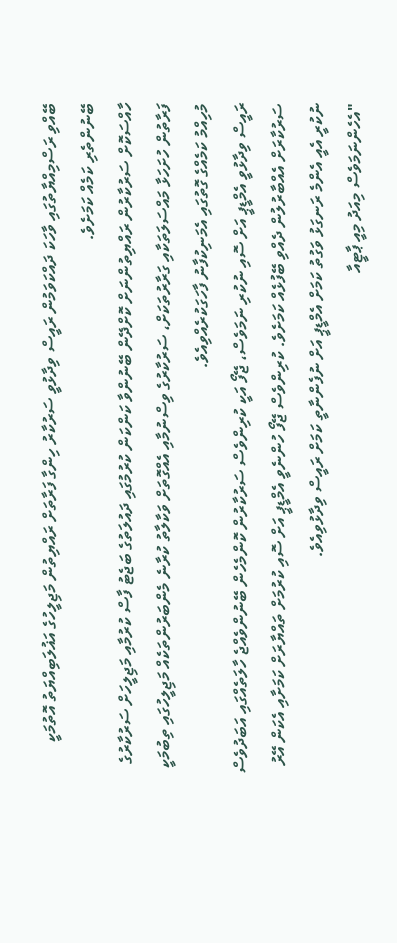ބޭއްވި ރަސްމިއްޔާތުގައި ވާހަކަ ދައްކަވަމުން ރައީސް ވިދާޅުވީ ސަރުކާރު ހިންގާ ފަރާތަށް ރައްޔިތުން މަޖިލީހުގެ އަޣުލަބިއްޔަތު އޮތުމަކީ ބޭނުންތެރި ކަމެއް ކަމަށެވެ.
ހާއްސަކޮށް ސަރުކާރުން ރައްޔިތުންނަށް ކޮށްދޭން ބޭނުންވާ ކަންކަން ކުރުމުގައި ދައުލަތުގެ ބަޖެޓު ފާސް ކުރުމާއި މަޖިލީހަށް ސަރުކާރުގެ ފަރާތުން ހުށަހަޅާ މައްސަލަތަކާއި ގަރާރުތަކަށް، ސަރުކާރުގެ ވިސްނުމާއި އެއްގޮތަށް ވަކާލާތު ކުރާނެ މެންބަރުންތަކެއް މަޖިލީހުގައި ތިބުމަކީ މުހިއްމު ކަމެއްގެ ގޮތުގައި އެމަނިކުފާނު ފާހަގަކުރެއްވިއެވެ.
ރައީސް ވިދާޅުވީ އެމްޑީޕީ އަށް ސޮއި ނުކުރި ނަމަވެސް، ޖޭފޯ އަކީ ކުރިންވެސް ސަރުކާރުން ކޮންމެހެން ބޭނުންވެއްޖެ ހާލަތެއްގައި އަބަދުވެސް ސަރުކާރަށް އެއްބާރުލުން ދެއްވި ބޭފުޅެއް ކަމަށެވެ. ކުރިންވެސް ޖޭފޯ ހުންނެވީ އެމްޑީޕީ އަށް ސޮއި ކުރުމަށް ތައްޔާރަށް ކަމަށާއި އެކަން އޭރު ނުކުރީ އެއީ އެންމެ ރަނގަޅު ވަގުތު ކަމަށް އެމްޑީޕީ އަށް ނުފެންނާތީ ކަމަށް ރައީސް ވިދާޅުވިއެވެ.
"އެހެންނަމަވެސް މިއަދު މިއީ ޕާޓީއާ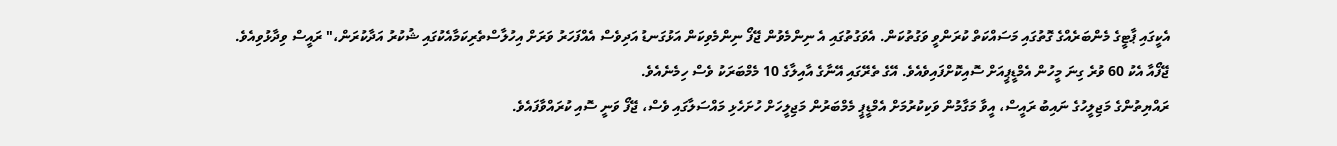އެކީގައި ޕާޓީގެ މެންބަރެއްގެ ގޮތުގައި މަސައްކަތް ކުރަންވީ ވަގުތުކަން. އެވަގުތުގައި އެ ނިންމެވުން ޖޭފޯ ނިންމެވިކަން އަޅުގަނޑު އަދިވެސް އެއްފަހަރު ވަރަށް އިހުލާސްތެރިކަމާއެކުގައި ޝުކުރު އަދާކުރަން،" ރައީސް ވިދާޅުވިއެވެ.
ޖޭފޯއާ އެކު 60 ވުރެ ގިނަ މީހުން އެމްޑީޕީއަށް ސޮއިކޮށްފައިވެއެވެ. އޭގެ ތެރޭގައި އޭނާގެ އާއިލާގެ 10 މެމްބަރަކު ވެސް ހިމެނެއެވެ.
ރައްޔިތުންގެ މަޖިލީހުގެ ނައިބު ރައީސް، އީވާ މަގާމުން ވަކިކުރުމަށް އެމްޑީޕީ މެމްބަރުން މަޖިލީހަށް ހުށަހެޅި މައްސަލާގައި ވެސް، ޖޭފޯ ވަނީ ސޮއި ކުރައްވާފައެވެ.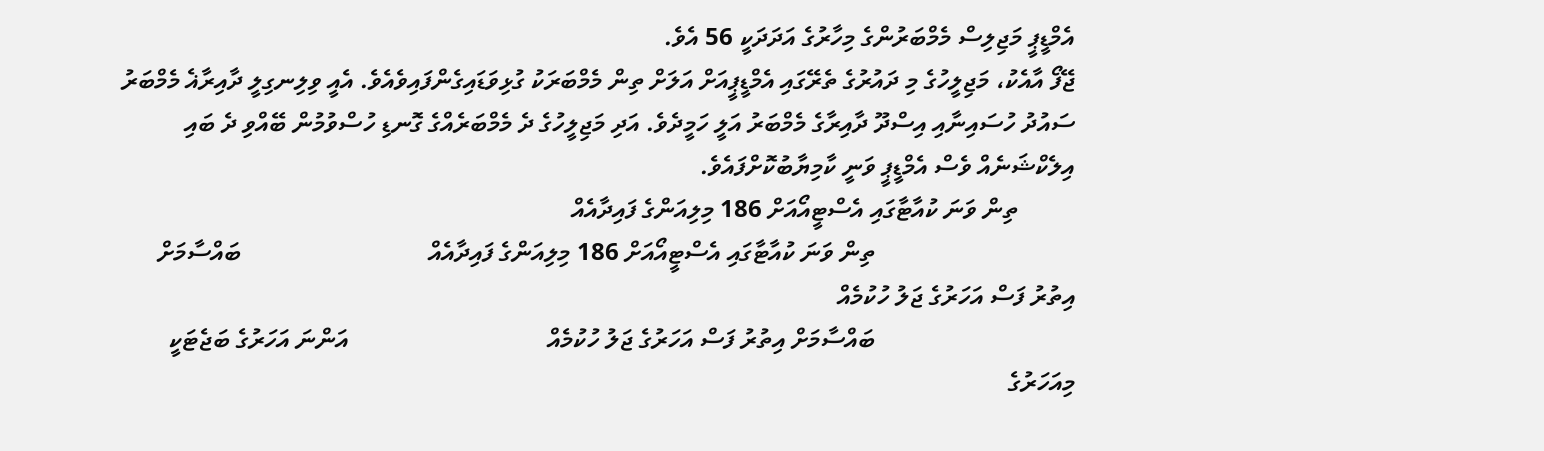އެމްޑީޕީ މަޖިލިސް މެމްބަރުންގެ މިހާރުގެ އަދަދަކީ 56 އެވެ.
ޖޭފޯ އާއެކު، މަޖިލީހުގެ މި ދައުރުގެ ތެރޭގައި އެމްޑީޕީއަށް އަލަށް ތިން މެމްބަރަކު ގުޅިވަޑައިގެންފައިވެއެވެ. އެއީ ވިލިނގިލީ ދާއިރާޣެ މެމްބަރު ސައުދު ހުސައިނާއި އިސްދޫ ދާއިރާގެ މެމްބަރު އަލީ ހަމީދެވެ. އަދި މަޖިލީހުގެ ދެ މެމްބަރެއްގެ ގޮނޑި ހުސްވުމުން ބޭއްވި ދެ ބައި އިލެކްޝަނެއް ވެސް އެމްޑީޕީ ވަނީ ކާމިޔާބުކޮށްފައެވެ.
         ތިން ވަނަ ކުއާޓާގައި އެސްޓީއޯއަށް 186 މިލިއަންގެ ފައިދާއެއް
                                ތިން ވަނަ ކުއާޓާގައި އެސްޓީއޯއަށް 186 މިލިއަންގެ ފައިދާއެއް                              ބައްސާމަށް އިތުރު ފަސް އަހަރުގެ ޖަލު ހުކުމެއް
                                ބައްސާމަށް އިތުރު ފަސް އަހަރުގެ ޖަލު ހުކުމެއް                                އަންނަ އަހަރުގެ ބަޖެޓަކީ މިއަހަރުގެ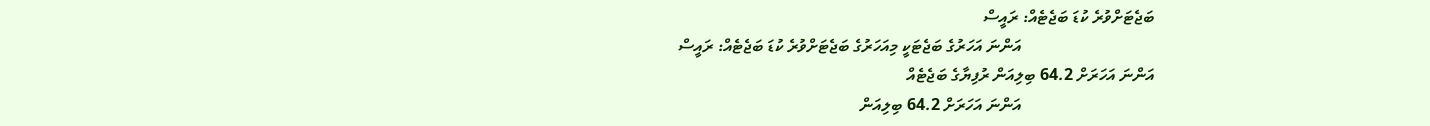ބަޖެޓަށްވުރެ ކުޑަ ބަޖެޓެއް: ރައީސް
                                އަންނަ އަހަރުގެ ބަޖެޓަކީ މިއަހަރުގެ ބަޖެޓަށްވުރެ ކުޑަ ބަޖެޓެއް: ރައީސް                               އަންނަ އަހަރަށް 64.2 ބިލިއަން ރުފިޔާގެ ބަޖެޓެއް
                                އަންނަ އަހަރަށް 64.2 ބިލިއަން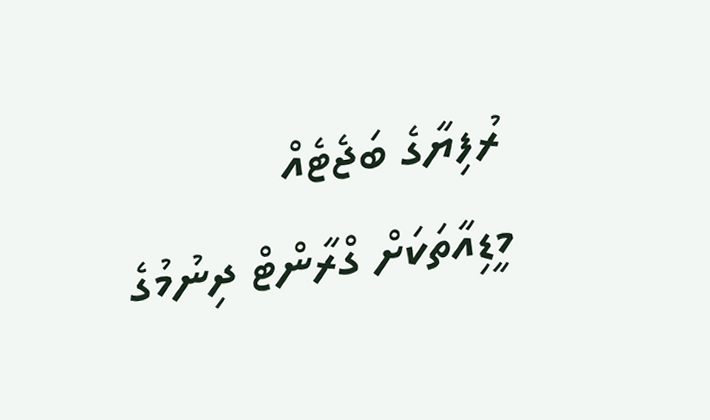ރުފިޔާގެ ބަޖެޓެއް                              މީޑިއާތަކަށް ގްރާންޓް ދިނުމުގެ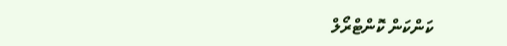ކަންކަން ކޮންޓްރޯލް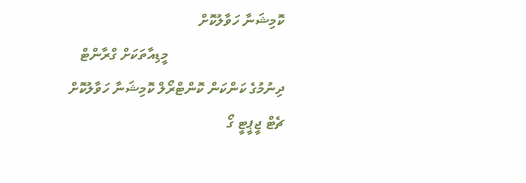ކޮމިޝަނާ ހަވާލުކޮށް
                                މީޑިއާތަކަށް ގްރާންޓް ދިނުމުގެ ކަންކަން ކޮންޓްރޯލް ކޮމިޝަނާ ހަވާލުކޮށް                               ޗެޓް ޖީޕީޓީ ގޯ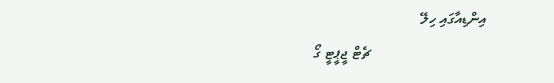އިންޑިއާގައި ހިލޭ
                                ޗެޓް ޖީޕީޓީ ގޯ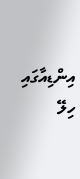އިންޑިއާގައި ހިލޭ